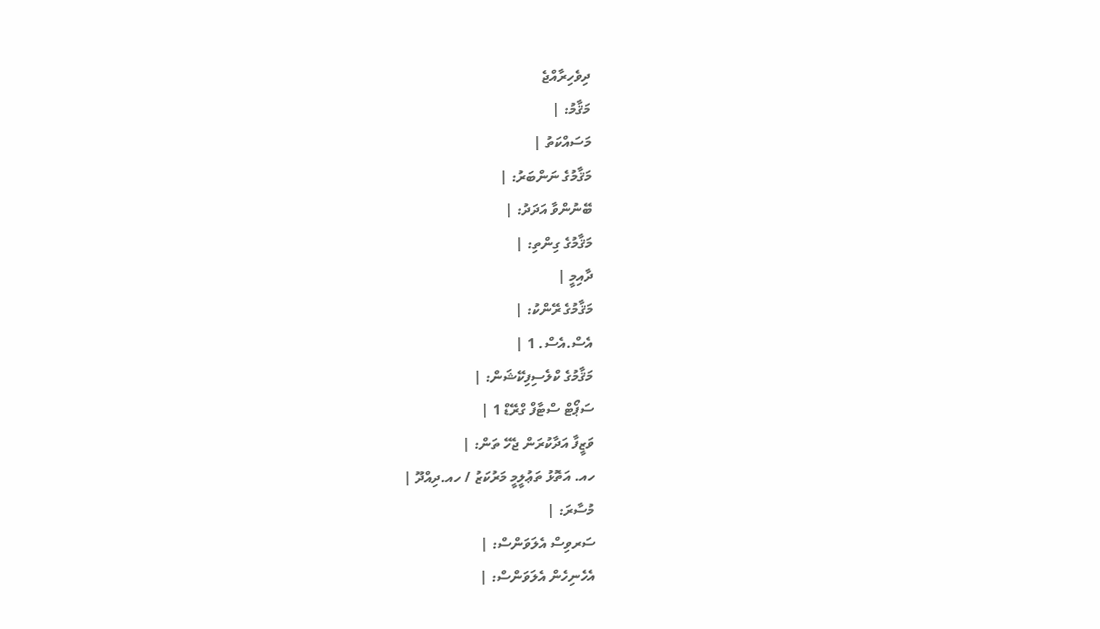ދިވެހިރާއްޖެ
މަޤާމު: |
މަސައްކަތު |
މަޤާމުގެ ނަންބަރު: |
ބޭނުންވާ އަދަދު: |
މަޤާމުގެ ގިންތި: |
ދާއިމީ |
މަޤާމުގެ ރޭންކު: |
އެސް.އެސް. 1 |
މަޤާމުގެ ކްލެސިފިކޭޝަން: |
ސަޕޯޓް ސްޓާފް ގްރޭޑް 1 |
ވަޒީފާ އަދާކުރަން ޖެހޭ ތަން: |
ހއ. އަތޮޅު ތަޢުލީމީ މަރުކަޒު / ހއ.ދިއްދޫ |
މުސާރަ: |
ސަރވިސް އެލަވަންސް: |
އެހެނިހެން އެލަވަންސް: |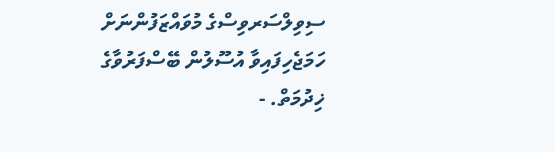ސިވިލްސަރވިސްގެ މުވައްޒަފުންނަށް ހަމަޖެހިފައިވާ އުސޫލުން ބޭސްފަރުވާގެ ޚިދުމަތް. -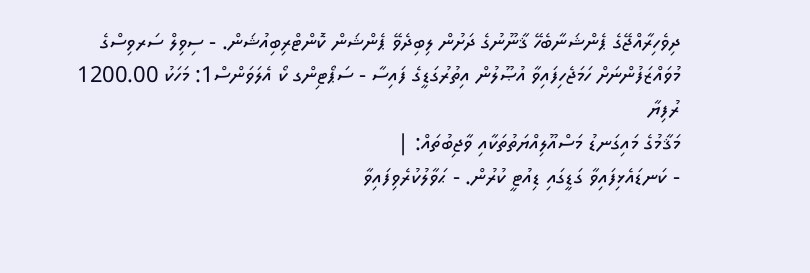ދިވެހިރާއްޖޭގެ ޕެންޝަނާބެހޭ ޤާނޫނުގެ ދަށުން ލިބިދެވޭ ޕެންޝަން ކޮންޓްރިބިއުޝަން. - ސިވިލް ސަރވިސްގެ މުވައްޒަފުންނަށް ހަމަޖެހިފައިވާ އުޞޫލުން އިތުރުގަޑީގެ ފައިސާ - ސަޕޯޓިންގ ކޯ އެލަވަންސް1: މަހަކު 1200.00 ރުފިޔާ
މަޤާމުގެ މައިގަނޑު މަސްއޫލިއްޔަތުތަކާއި ވާޖިބުތައް: |
- ކަނޑައެޅިފައިވާ ގަޑީގައި ޑިއުޓީ ކުރުން. - ޙަވާލުކުރެވިފައިވާ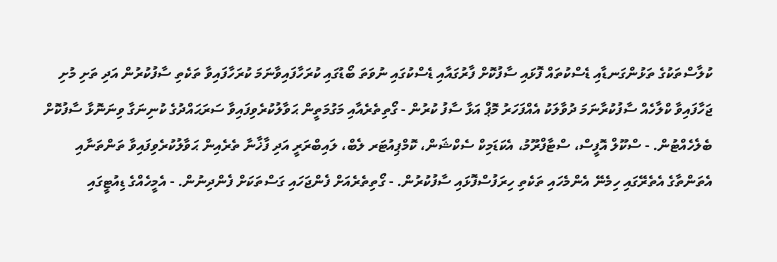ކުލާސްތަކުގެ ތަޅުންގަނޑާއި ޑެސްކުތައް ފޮޅައި ސާފުކޮށް ފާރުގައާއި ޑެސްކުގައި ނުވަތަ ބޯޑުގައި ކުރަހާފައިވާނަމަ ކުރަހާފައިވާ ތަކެތި ސާފުކުރުން އަދި ތަށި މުށި ޖަހާފައިވާ ކްލާހެއް ސާފުކުރާނަމަ ދުވާލަކު އެއްފަހަރު މޮޕް އަޅާ ސާފު ކުރުން - ގޯތިތެރެއާއި މަގުމަތީން ޙަވާލުކުރެވިފައިވާ ސަރަޙައްދުގެ ކުނިނަގާ ވިނަނޮޅާ ސާފުކޮށް ބެލެހެއްޓުން. - ސްކޫލް އޮފީސް، ސްޓާފްރޫމު، އެކަޑަމިކް ސެކްޝަން، ކޮމްޕިއުޓަރ ލެބް، ލައިބްރަރީ އަދި ފާޚާނާ ތެރެއިން ޙަވާލުކުރެވިފައިވާ ތަންތަނާއި އެތަންތާގެ އެތެރޭގައި ހިމެނޭ އެންމެހައި ތަކެތި ހިރަފުސްފޮޅައި ސާފުކުރުން. - ގޯތިތެރެއަށް ފެންޖަހައި ގަސްތަކަށް ފެންދިނުން. - އެމީހެއްގެ ޑިއުޓީގައި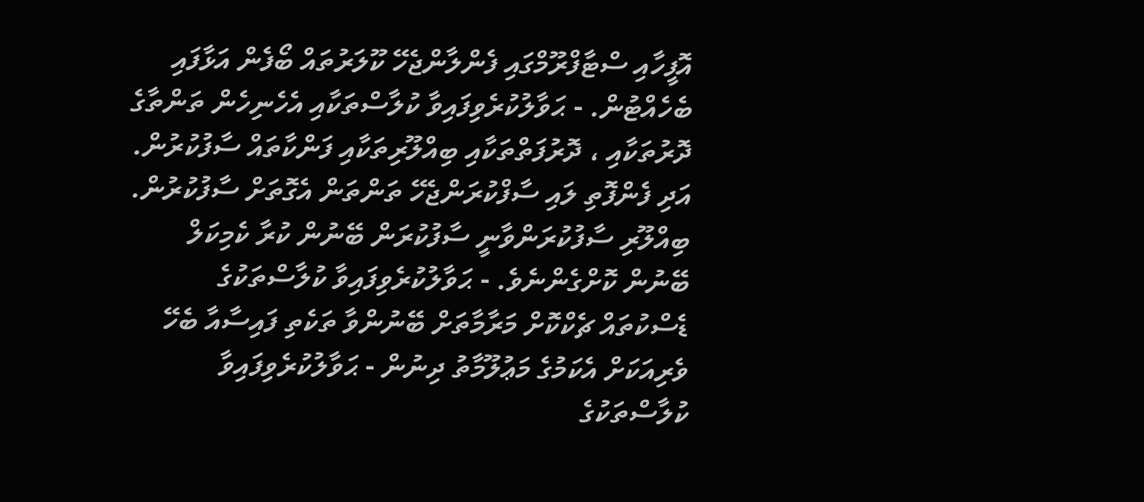އޮފީހާއި ސްޓާފްރޫމްގައި ފެންލާންޖެހޭ ކޫލަރުތައް ބޯފެން އަޅާފައި ބެހެއްޓުން. - ޙަވާލުކުރެވިފައިވާ ކުލާސްތަކާއި އެހެނިހެން ތަންތާގެ ދޮރުތަކާއި ، ދޮރުފަތްތަކާއި ބިއްލޫރިތަކާއި ފަންކާތައް ސާފުކުރުން. އަދި ފެންފޮތި ލައި ސާފްކުރަންޖެހޭ ތަންތަން އެގޮތަށް ސާފުކުރުން. ބިއްލޫރި ސާފުކުރަންވާނީ ސާފުކުރަން ބޭނުން ކުރާ ކެމިކަލް ބޭނުން ކޮށްގެންނެވެ. - ޙަވާލުކުރެވިފައިވާ ކުލާސްތަކުގެ ޑެސްކުތައް ޗެކްކޮށް މަރާމާތަށް ބޭނުންވާ ތަކެތި ފައިސާއާ ބެހޭ ވެރިއަކަށް އެކަމުގެ މަޢުލޫމާތު ދިނުން - ޙަވާލުކުރެވިފައިވާ ކުލާސްތަކުގެ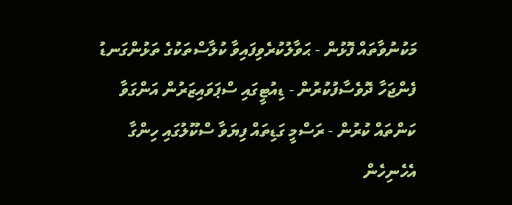މަކުނުވާތައް ފޮޅުން - ޙަވާލުކުރެވިފައިވާ ކުލާސްތަކުގެ ތަޅުންގަނޑު ފެންޖަހާ ދޮވެސާފުކުރުން - ޑިއުޓީގައި ސްޕަވައިޒަރުން އަންގަވާ ކަންތައް ކުރުން - ރަސްމީ ގަޑިތައް ފިޔަވާ ސްކޫލުގައި ހިންގާ އެހެނިހެން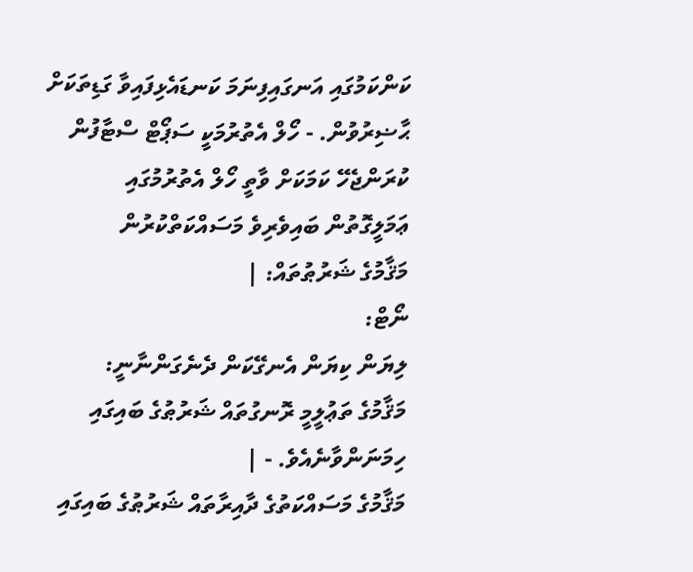ކަންކަމުގައި އަނގައިފިނަމަ ކަނޑައެޅިފައިވާ ގަޑިތަކަށް ޙާޟިރުވުން. - ހޯލް އެތުރުމަކީ ސަޕޯޓް ސްޓާފުން ކުރަންޖެހޭ ކަމަކަށް ވާތީ ހޯލް އެތުރުމުގައި ޢަމަލީގޮތުން ބައިވެރިވެ މަސައްކަތްކުރުން
މަޤާމުގެ ޝަރުޠުތައް: |
ނޯޓް:
ލިޔަން ކިޔަން އެނގޭކަން ދެނެގަންނާނީ:
މަޤާމުގެ ތަޢުލީމީ ރޮނގުތައް ޝަރުޠުގެ ބައިގައި ހިމަނަންވާނެއެވެ. - |
މަޤާމުގެ މަސައްކަތުގެ ދާއިރާތައް ޝަރުޠުގެ ބައިގައި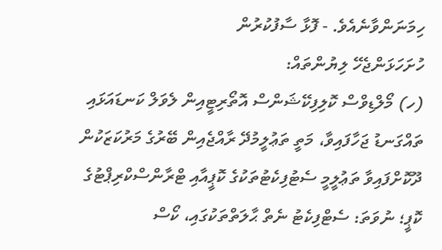ހިމަނަންވާނެއެވެ. - ފޮޅާ ސާފުކުރުން
ހުށަހަޅަންޖެހޭ ލިޔުންތައް:
(ހ) މޯލްޑިވްސް ކޮލިފިކޭޝަންސް އޮތޯރިޓީއިން ލެވަލް ކަނޑައަޅައި ތައްގަނޑު ޖަހާފައިވާ، މަތީ ތަޢުލީމުދޭ ރާއްޖެއިން ބޭރުގެ މަރުކަޒަކުން ދޫކޮށްފައިވާ ތަޢުލީމީ ސެޓުފިކެޓުތަކުގެ ކޮޕީއާއި ޓްރާންސްކްރިޕްޓުގެ ކޮޕީ؛ ނުވަތަ: ސެޓްފިކެޓު ނެތް ޙާލަތްތަކުގައި، ކޯސް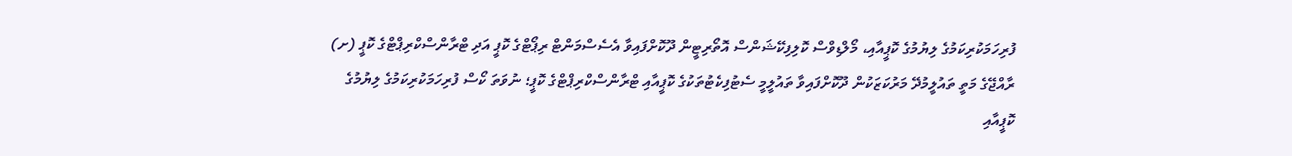ފުރިހަމަކުރިކަމުގެ ލިޔުމުގެ ކޮޕީއާއި، މޯލްޑިވްސް ކޮލިފިކޭޝަންސް އޮތޯރިޓީން ދޫކޮށްފައިވާ އެސެސްމަންޓް ރިޕޯޓްގެ ކޮޕީ އަދި ޓްރާންސްކްރިޕްޓްގެ ކޮޕީ (ށ) ރާއްޖޭގެ މަތީ ތައުލީމުދޭ މަރުކަޒަކުން ދޫކޮށްފައިވާ ތައުލީމީ ސެޓުފިކެޓުތަކުގެ ކޮޕީއާއި ޓްރާންސްކްރިޕްޓްގެ ކޮޕީ؛ ނުވަތަ ކޯސް ފުރިހަމަކުރިކަމުގެ ލިޔުމުގެ ކޮޕީއާއި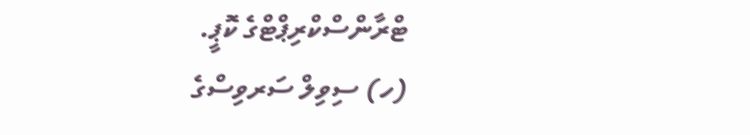ޓްރާންސްކްރިޕްޓްގެ ކޮޕީ.
(ހ) ސިވިލް ސަރވިސްގެ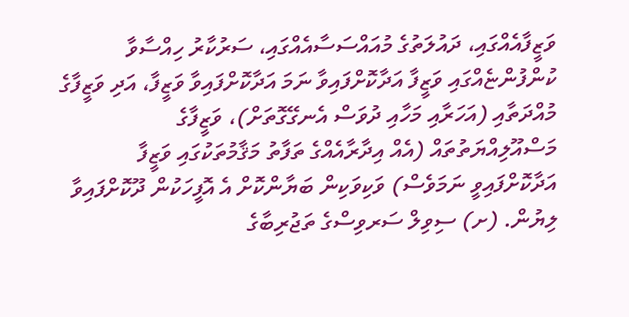ވަޒީފާއެއްގައި، ދައުލަތުގެ މުއައްސަސާއެއްގައި، ސަރުކާރު ހިއްސާވާ ކުންފުންޏެއްގައި ވަޒީފާ އަދާކޮށްފައިވާ ނަމަ އަދާކޮށްފައިވާ ވަޒީފާ، އަދި ވަޒީފާގެ މުއްދަތާއި (އަހަރާއި މަހާއި ދުވަސް އެނގޭގޮތަށް)، ވަޒީފާގެ މަސްއޫލިއްޔަތުތައް (އެއް އިދާރާއެއްގެ ތަފާތު މަޤާމުތަކުގައި ވަޒީފާ އަދާކޮށްފައިވީ ނަމަވެސް) ވަކިވަކިން ބަޔާންކޮށް އެ އޮފީހަކުން ދޫކޮށްފައިވާ ލިޔުން. (ށ) ސިވިލް ސަރވިސްގެ ތަޖުރިބާގެ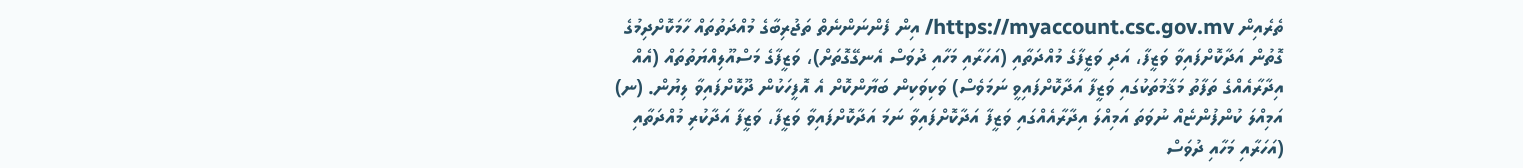ތެރެއިން https://myaccount.csc.gov.mv/ އިން ފެންނަންނެތް ތަޖުރިބާގެ މުއްދަތުތައް ހާމަކޮށްދިމުގެ ގޮތުން އަދާކޮށްފައިވާ ވަޒީފާ، އަދި ވަޒީފާގެ މުއްދަތާއި (އަހަރާއި މަހާއި ދުވަސް އެނގޭގޮތަށް)، ވަޒީފާގެ މަސްއޫލިއްޔަތުތައް (އެއް އިދާރާއެއްގެ ތަފާތު މަޤާމުތަކުގައި ވަޒީފާ އަދާކޮށްފައިވީ ނަމަވެސް) ވަކިވަކިން ބަޔާންކޮށް އެ އޮފީހަކުން ދޫކޮށްފައިވާ ލިޔުން. (ނ) އަމިއްލަ ކުންފުންޏެއް ނުވަތަ އަމިއްލަ އިދާރާއެއްގައި ވަޒީފާ އަދާކޮށްފައިވާ ނަމަ އަދާކޮށްފައިވާ ވަޒީފާ، ވަޒީފާ އަދާކުރި މުއްދަތާއި (އަހަރާއި މަހާއި ދުވަސް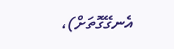އެނގޭގޮތަށް)،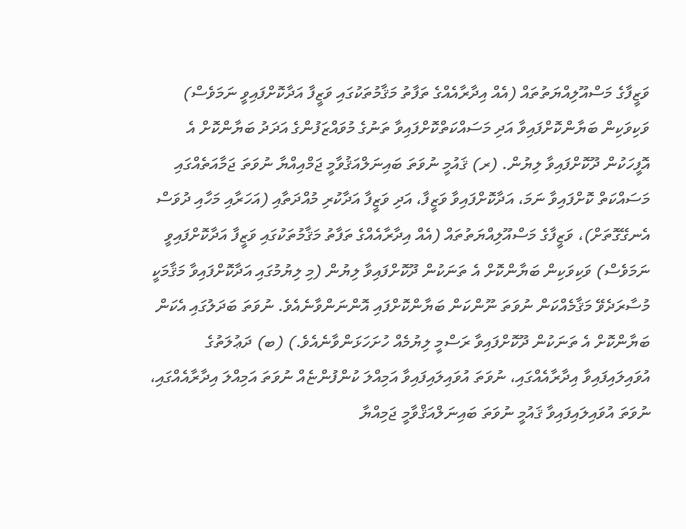ވަޒީފާގެ މަސްއޫލިއްޔަތުތައް (އެއް އިދާރާއެއްގެ ތަފާތު މަޤާމުތަކުގައި ވަޒީފާ އަދާކޮށްފައިވީ ނަމަވެސް) ވަކިވަކިން ބަޔާންކޮށްފައިވާ އަދި މަސައްކަތްކޮށްފައިވާ ތަނުގެ މުވައްޒަފުންގެ އަދަދު ބަޔާންކޮށް އެ އޮފީހަކުން ދޫކޮށްފައިވާ ލިޔުން. (ރ) ޤައުމީ ނުވަތަ ބައިނަލްއަޤުވާމީ ޖަމްއިއްޔާ ނުވަތަ ޖަމާއަތެއްގައި މަސައްކަތް ކޮށްފައިވާ ނަމަ، އަދާކޮށްފައިވާ ވަޒީފާ، އަދި ވަޒީފާ އަދާކުރި މުއްދަތާއި (އަހަރާއި މަހާއި ދުވަސް އެނގޭގޮތަށް)، ވަޒީފާގެ މަސްއޫލިއްޔަތުތައް (އެއް އިދާރާއެއްގެ ތަފާތު މަޤާމުތަކުގައި ވަޒީފާ އަދާކޮށްފައިވީ ނަމަވެސް) ވަކިވަކިން ބަޔާންކޮށް އެ ތަނަކުން ދޫކޮށްފައިވާ ލިޔުން (މި ލިޔުމުގައި އަދާކޮށްފައިވާ މަޤާމަކީ މުސާރަދެވޭ މަޤާމެއްކަން ނުވަތަ ނޫންކަން ބަޔާންކޮށްފައި އޮންނަންވާނެއެވެ. ނުވަތަ ބަދަލުގައި އެކަން ބަޔާންކޮށް އެ ތަނަކުން ދޫކޮށްފައިވާ ރަސްމީ ލިޔުމެއް ހުށަހަޅަންވާނެއެވެ.) (ބ) ދަޢުލަތުގެ އުވައިލައިފައިވާ އިދާރާއެއްގައި، ނުވަތަ އުވައިލައިފައިވާ އަމިއްލަ ކުންފުންޏެއް ނުވަތަ އަމިއްލަ އިދާރާއެއްގައި، ނުވަތަ އުވައިލައިފައިވާ ޤައުމީ ނުވަތަ ބައިނަލްއަޤްވާމީ ޖަމިއްޔާ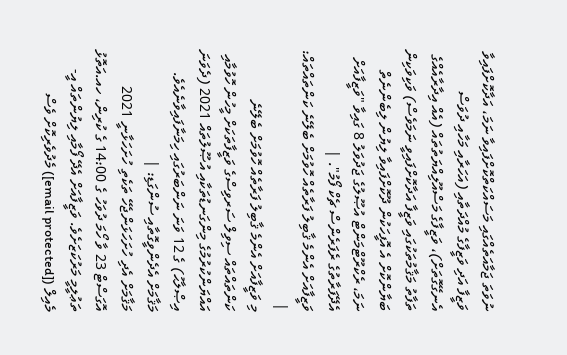ނުވަތަ ޖަމާއަތެއްގައި މަސައްކަތްކޮށްފައިވާ ނަމަ، އަދާކޮށްފައިވާ ވަޒީފާ އަދި ވަޒީފާގެ މުއްދަތާއި (އަހަރާއި މަހާއި ދުވަސް އެނގޭގޮތަށް)، ވަޒީފާގެ މަސްއޫލިއްޔަތުތައް (އެއް އިދާރާއެއްގެ ތަފާތު މަޤާމުތަކުގައި ވަޒީފާ އަދާކޮށްފައިވީ ނަމަވެސް) ވަކިވަކިން ބަޔާންކޮށް އެ އޮފީހަކުން ދޫކޮށްފައިވާ ލިޔުން ލިބެންނެތް ނަމަ، ރެކްރޫޓްމަންޓް އުޞޫލުގެ ޖަދުވަލު 8 ގައިވާ "ވަޒީފާއަށް އެދޭފަރާތުގެ ރެފަރެންސް ޗެކް ފޯމު". |
ވަޒީފާއަށް އެންމެ ޤާބިލު ފަރާތެއް ހޮވުމަށް ބެލޭނެ ކަންތައްތައް: |
މި ވަޒީފާއަށް އެންމެ ޤާބިލު ފަރާތެއް ހޮވުމަށް ބެލޭނެ ކަންތައްތައް ސިވިލް ސަރވިސްގެ ވަޒީފާތަކަށް މީހުން ހޮވުމާއި އައްޔަންކުރުމުގެ މިންގަނޑުތަކާއި އުޞޫލުތައް 2021 (ދެވަނަ އިޞްލާޙު) ގެ 12 ވަނަ ނަންބަރުގައި ހިމަނާފައިވާނެއެވެ.
މަޤާމަށް އެދެންވީގޮތާއި ސުންގަޑި: |
މަޤާމަށް އެދި ހުށަހަޅަންޖެހޭ ތަކެތި ހުށަހަޅާނީ 2021 އޮގަސްޓް 23 ވާ ހޯމަ ދުވަހު ގެ 14:00 ގެ ކުރިން، ހއ.އަތޮޅު ތަޢުލީމީ މަރުކަޒަށެވެ. ވަޒީފާއަށް އެދޭ ފޯމާއި ލިޔުންތައް އީ-މެއިލް ([email protected]) މެދުވެރިކޮށް ވެސް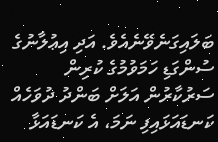ބަލައިގަނެވޭނެއެވެ. އަދި އިޢުލާނުގެ ސުންގަޑި ހަމަވުމުގެ ކުރިން ސަރުކާރުން އަލަށް ބަންދު ދުވަހެއް ކަނޑައަޅައިފި ނަމަ، އެ ކަނޑައަޅާ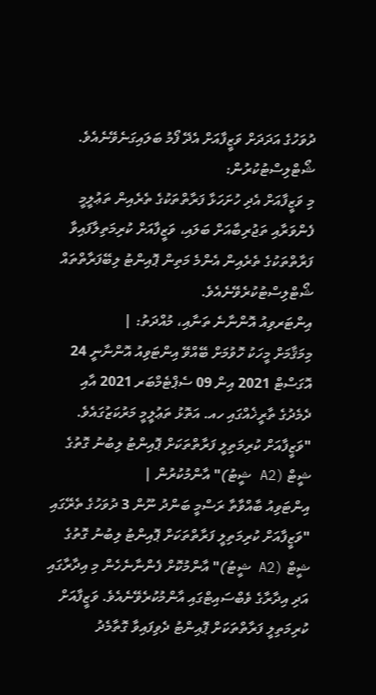ދުވަހުގެ އަދަދަށް ވަޒީފާއަށް އެދޭ ފޯމު ބަލައިގަނެވޭނެއެވެ.
ޝޯޓްލިސްޓުކުރުން:
މި ވަޒީފާއަށް އެދި ހުށަހަޅާ ފަރާތްތަކުގެ ތެރެއިން ތަޢުލީމީ ފެންވަރާއި ތަޖުރިބާއަށް ބަލައި، ވަޒީފާއަށް ކުރިމަތިލާފައިވާ ފަރާތްތަކުގެ ތެރެއިން އެންމެ މަތިން ޕޮއިންޓު ލިބޭފަރާތްތައް ޝޯޓްލިސްޓުކުރެވޭނެއެވެ.
އިންޓަރވިއު އޮންނާނެ ތަނާއި، މުއްދަތު: |
މިމަޤާމަށް މީހަކު ހޮވުމަށް ބޭއްވޭ އިންޓަވިއު އޮންނާނީ 24 އޮގަސްޓް 2021 އިން 09 ސެޕްޓެމްބަރ 2021 އާއި ދެމެދުގެ ތާރީޚެއްގައި ހއ. އަތޮޅު ތަޢުލީމީ މަރުކަޒުގައެވެ.
"ވަޒީފާއަށް ކުރިމަތިލީ ފަރާތްތަކަށް ޕޮއިންޓު ލިބުނު ގޮތުގެ ޝީޓް (A2 ޝީޓު)" އާންމުކުރުން |
އިންޓަވިއު ބާއްވާތާ ރަސްމީ ބަންދު ނޫން 3 ދުވަހުގެ ތެރޭގައި "ވަޒީފާއަށް ކުރިމަތިލީ ފަރާތްތަކަށް ޕޮއިންޓު ލިބުނު ގޮތުގެ ޝީޓް (A2 ޝީޓު)" އާންމުކޮށް ފެންނާނެހެން މި އިދާރާގައި އަދި އިދާރާގެ ވެބްސައިޓްގައި އާންމުކުރެވޭނެއެވެ. ވަޒީފާއަށް ކުރިމަތިލީ ފަރާތްތަކަށް ޕޮއިންޓު ދެވިފައިވާ ގޮތާމެދު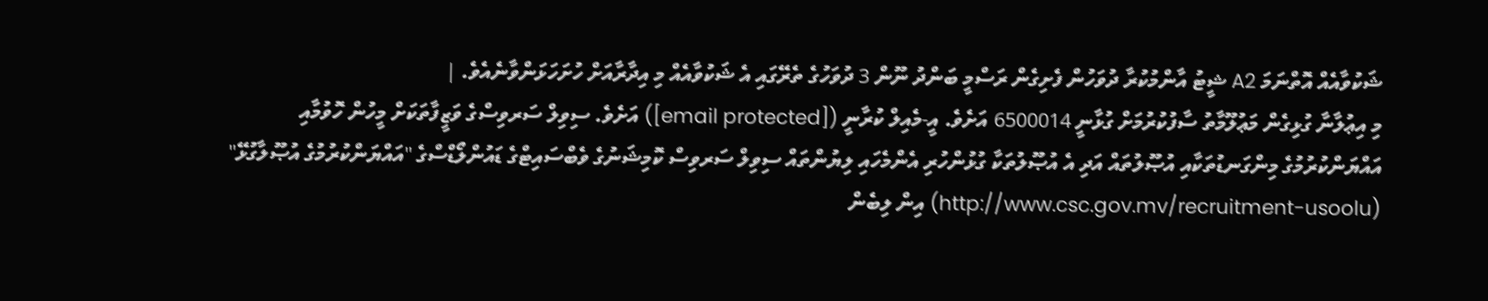ޝަކުވާއެއް އޮތްނަމަ A2 ޝީޓު އާންމުކުރާ ދުވަހުން ފެށިގެން ރަސްމީ ބަންދު ނޫން 3 ދުވަހުގެ ތެރޭގައި އެ ޝަކުވާއެއް މި އިދާރާއަށް ހުށަހަޅަންވާނެއެވެ. |
މި އިޢުލާނާ ގުޅިގެން މަޢުލޫމާތު ސާފުކުރުމަށް ގުޅާނީ 6500014 އަށެވެ. އީ-މެއިލް ކުރާނީ ([email protected]) އަށެވެ. ސިވިލް ސަރވިސްގެ ވަޒީފާތަކަށް މީހުން ހޮވުމާއި އައްޔަންކުރުމުގެ މިންގަނޑުތަކާއި އުޞޫލުތައް އަދި އެ އުޞޫލުތަކާ ގުޅުންހުރި އެންމެހައި ލިޔުންތައް ސިވިލް ސަރވިސް ކޮމިޝަނުގެ ވެބްސައިޓްގެ ޑައުންލޯޑްސްގެ "އައްޔަންކުރުމުގެ އުޞޫލާގުޅޭ" (http://www.csc.gov.mv/recruitment-usoolu) އިން ލިބެން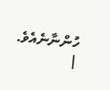ހުންނާނެއެވެ. |